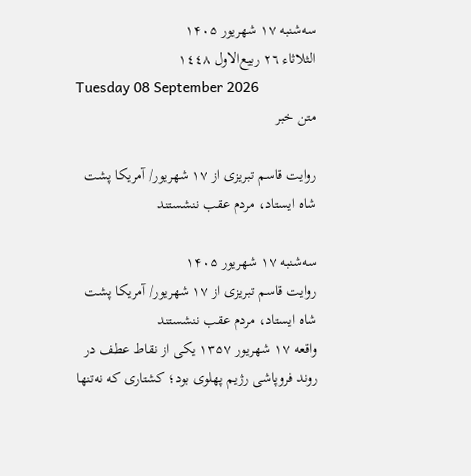سه‌شنبه ۱۷ شهریور ۱۴۰۵
الثلاثاء ٢٦ ربیع‌الاول ١٤٤٨
Tuesday 08 September 2026
متن خبر

روایت قاسم تبریزی از ۱۷ شهریور/ آمریکا پشت شاه ایستاد، مردم عقب ننشستند

سه‌شنبه ۱۷ شهریور ۱۴۰۵
روایت قاسم تبریزی از ۱۷ شهریور/ آمریکا پشت شاه ایستاد، مردم عقب ننشستند
واقعه ۱۷ شهریور ۱۳۵۷ یکی از نقاط عطف در روند فروپاشی رژیم پهلوی بود؛ کشتاری که نه‌تنها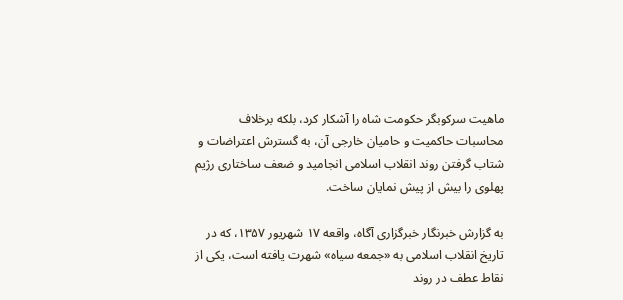ماهیت سرکوبگر حکومت شاه را آشکار کرد، بلکه برخلاف محاسبات حاکمیت و حامیان خارجی آن، به گسترش اعتراضات و شتاب گرفتن روند انقلاب اسلامی انجامید و ضعف ساختاری رژیم پهلوی را بیش از پیش نمایان ساخت.

به گزارش خبرنگار خبرگزاری آگاه، واقعه ۱۷ شهریور ۱۳۵۷، که در تاریخ انقلاب اسلامی به «جمعه سیاه» شهرت یافته است، یکی از نقاط عطف در روند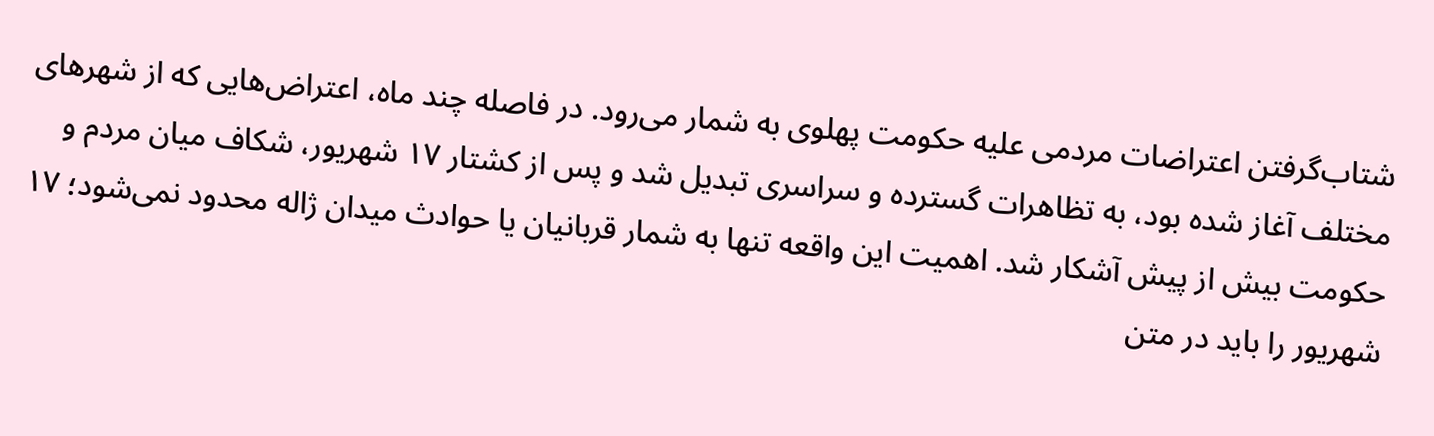شتاب‌گرفتن اعتراضات مردمی علیه حکومت پهلوی به شمار می‌رود. در فاصله چند ماه، اعتراض‌هایی که از شهر‌های مختلف آغاز شده بود، به تظاهرات گسترده و سراسری تبدیل شد و پس از کشتار ۱۷ شهریور، شکاف میان مردم و حکومت بیش از پیش آشکار شد. اهمیت این واقعه تنها به شمار قربانیان یا حوادث میدان ژاله محدود نمی‌شود؛ ۱۷ شهریور را باید در متن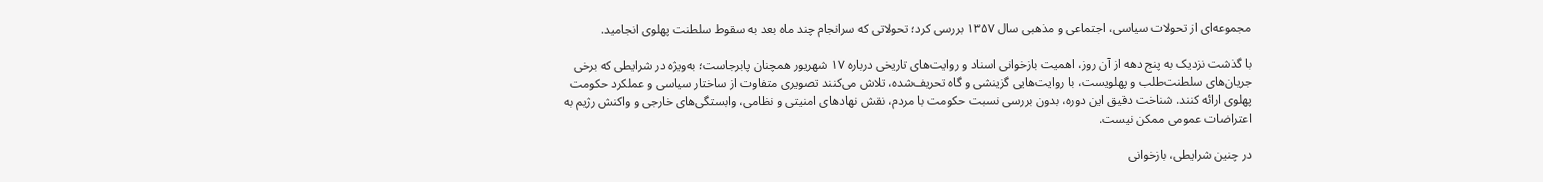مجموعه‌ای از تحولات سیاسی، اجتماعی و مذهبی سال ۱۳۵۷ بررسی کرد؛ تحولاتی که سرانجام چند ماه بعد به سقوط سلطنت پهلوی انجامید.

با گذشت نزدیک به پنج دهه از آن روز، اهمیت بازخوانی اسناد و روایت‌های تاریخی درباره ۱۷ شهریور همچنان پابرجاست؛ به‌ویژه در شرایطی که برخی جریان‌های سلطنت‌طلب و پهلویست، با روایت‌هایی گزینشی و گاه تحریف‌شده، تلاش می‌کنند تصویری متفاوت از ساختار سیاسی و عملکرد حکومت پهلوی ارائه کنند. شناخت دقیق این دوره، بدون بررسی نسبت حکومت با مردم، نقش نهاد‌های امنیتی و نظامی، وابستگی‌های خارجی و واکنش رژیم به اعتراضات عمومی ممکن نیست.

در چنین شرایطی، بازخوانی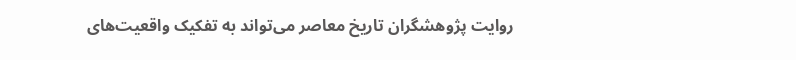روایت پژوهشگران تاریخ معاصر می‌تواند به تفکیک واقعیت‌های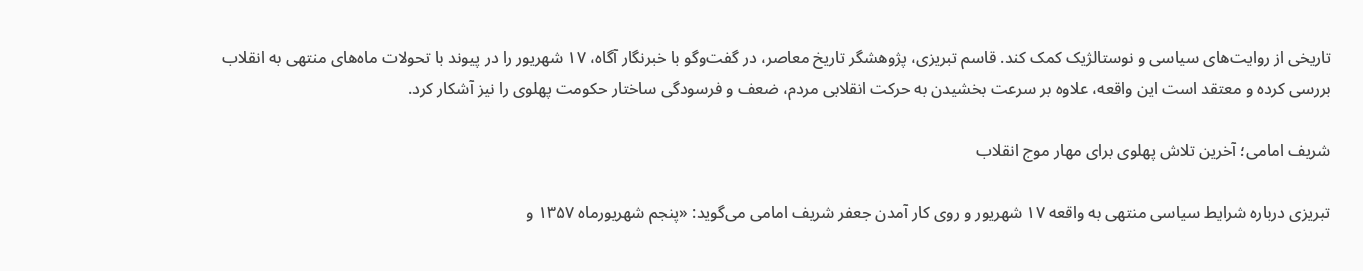تاریخی از روایت‌های سیاسی و نوستالژیک کمک کند. قاسم تبریزی، پژوهشگر تاریخ معاصر، در گفت‌و‌گو با خبرنگار آگاه، ۱۷ شهریور را در پیوند با تحولات ماه‌های منتهی به انقلاب بررسی کرده و معتقد است این واقعه، علاوه بر سرعت بخشیدن به حرکت انقلابی مردم، ضعف و فرسودگی ساختار حکومت پهلوی را نیز آشکار کرد.

شریف امامی؛ آخرین تلاش پهلوی برای مهار موج انقلاب

تبریزی درباره شرایط سیاسی منتهی به واقعه ۱۷ شهریور و روی کار آمدن جعفر شریف امامی می‌گوید: «پنجم شهریورماه ۱۳۵۷ و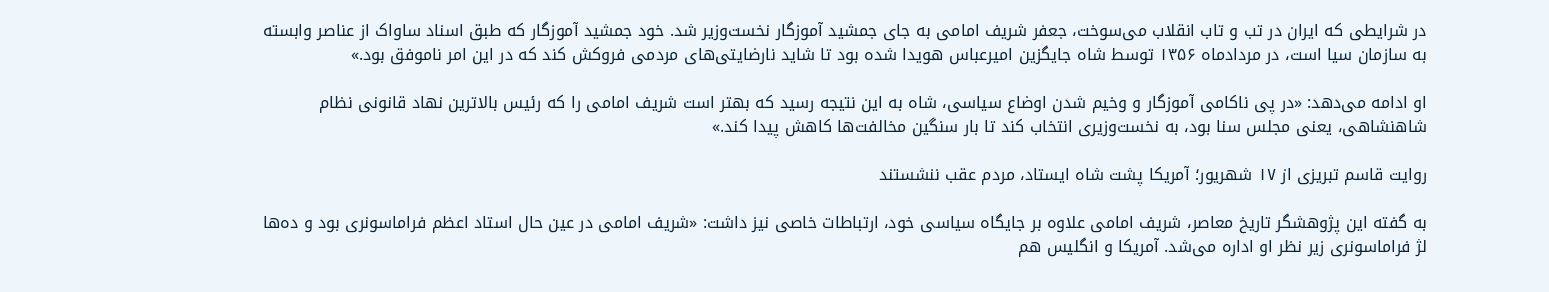در شرایطی که ایران در تب و تاب انقلاب می‌سوخت، جعفر شریف امامی به جای جمشید آموزگار نخست‌وزیر شد. خود جمشید آموزگار که طبق اسناد ساواک از عناصر وابسته به سازمان سیا است، در مردادماه ۱۳۵۶ توسط شاه جایگزین امیرعباس هویدا شده بود تا شاید نارضایتی‌های مردمی فروکش کند که در این امر ناموفق بود.»

او ادامه می‌دهد: «در پی ناکامی آموزگار و وخیم شدن اوضاع سیاسی، شاه به این نتیجه رسید که بهتر است شریف امامی را که رئیس بالاترین نهاد قانونی نظام شاهنشاهی، یعنی مجلس سنا بود، به نخست‌وزیری انتخاب کند تا بار سنگین مخالفت‌ها کاهش پیدا کند.»

روایت قاسم تبریزی از ۱۷ شهریور؛ آمریکا پشت شاه ایستاد، مردم عقب ننشستند

به گفته این پژوهشگر تاریخ معاصر، شریف امامی علاوه بر جایگاه سیاسی خود، ارتباطات خاصی نیز داشت: «شریف امامی در عین حال استاد اعظم فراماسونری بود و ده‌ها لژ فراماسونری زیر نظر او اداره می‌شد. آمریکا و انگلیس هم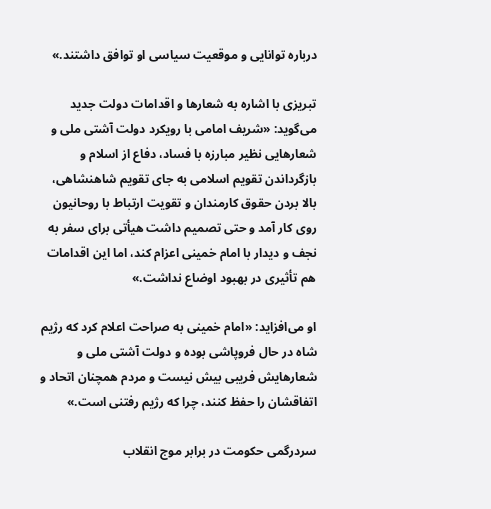درباره توانایی و موقعیت سیاسی او توافق داشتند.»

تبریزی با اشاره به شعار‌ها و اقدامات دولت جدید می‌گوید: «شریف امامی با رویکرد دولت آشتی ملی و شعار‌هایی نظیر مبارزه با فساد، دفاع از اسلام و بازگرداندن تقویم اسلامی به جای تقویم شاهنشاهی، بالا بردن حقوق کارمندان و تقویت ارتباط با روحانیون روی کار آمد و حتی تصمیم داشت هیأتی برای سفر به نجف و دیدار با امام خمینی اعزام کند، اما این اقدامات هم تأثیری در بهبود اوضاع نداشت.»

او می‌افزاید: «امام خمینی به صراحت اعلام کرد که رژیم شاه در حال فروپاشی بوده و دولت آشتی ملی و شعارهایش فریبی بیش نیست و مردم همچنان اتحاد و اتفاقشان را حفظ کنند، چرا که رژیم رفتنی است.»

سردرگمی حکومت در برابر موج انقلاب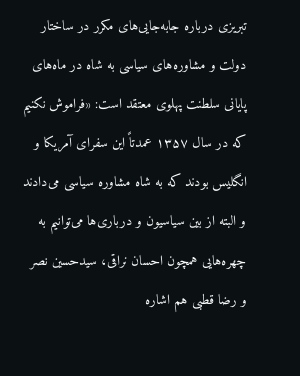تبریزی درباره جابه‌جایی‌های مکرر در ساختار دولت و مشاوره‌های سیاسی به شاه در ماه‌های پایانی سلطنت پهلوی معتقد است: «فراموش نکنیم که در سال ۱۳۵۷ عمدتاً این سفرای آمریکا و انگلیس بودند که به شاه مشاوره سیاسی می‌دادند و البته از بین سیاسیون و درباری‌ها می‌توانیم به چهره‌هایی همچون احسان نراقی، سیدحسین نصر و رضا قطبی هم اشاره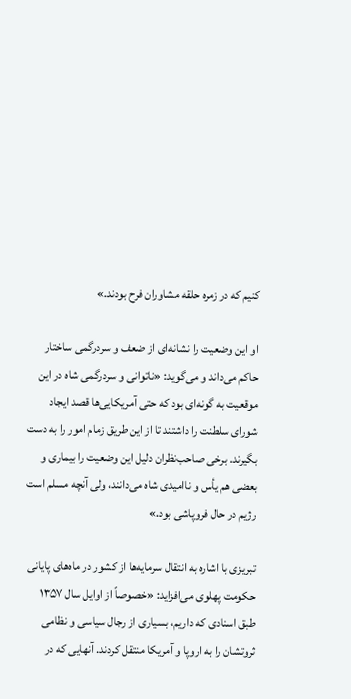کنیم که در زمره حلقه مشاوران فرح بودند.»

او این وضعیت را نشانه‌ای از ضعف و سردرگمی ساختار حاکم می‌داند و می‌گوید: «ناتوانی و سردرگمی شاه در این موقعیت به گونه‌ای بود که حتی آمریکایی‌ها قصد ایجاد شورای سلطنت را داشتند تا از این طریق زمام امور را به دست بگیرند. برخی صاحب‌نظران دلیل این وضعیت را بیماری و بعضی هم یأس و ناامیدی شاه می‌دانند، ولی آنچه مسلم است رژیم در حال فروپاشی بود.»

تبریزی با اشاره به انتقال سرمایه‌ها از کشور در ماه‌های پایانی حکومت پهلوی می‌افزاید: «خصوصاً از اوایل سال ۱۳۵۷ طبق اسنادی که داریم، بسیاری از رجال سیاسی و نظامی ثروتشان را به اروپا و آمریکا منتقل کردند. آنهایی که در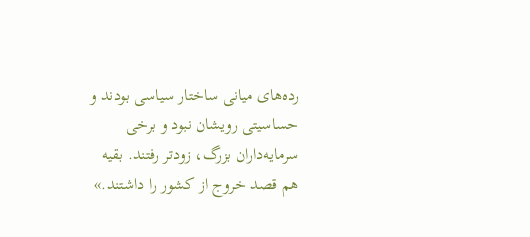رده‌های میانی ساختار سیاسی بودند و حساسیتی رویشان نبود و برخی سرمایه‌داران بزرگ، زودتر رفتند. بقیه هم قصد خروج از کشور را داشتند.»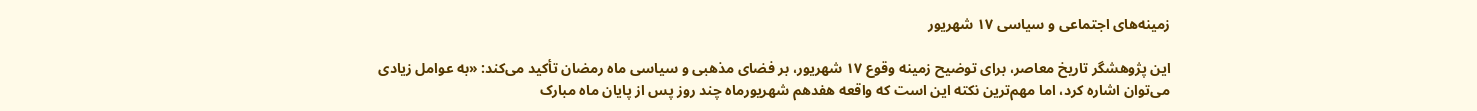زمینه‌های اجتماعی و سیاسی ۱۷ شهریور

این پژوهشگر تاریخ معاصر، برای توضیح زمینه وقوع ۱۷ شهریور، بر فضای مذهبی و سیاسی ماه رمضان تأکید می‌کند: «به عوامل زیادی می‌توان اشاره کرد، اما مهم‌ترین نکته این است که واقعه هفدهم شهریورماه چند روز پس از پایان ماه مبارک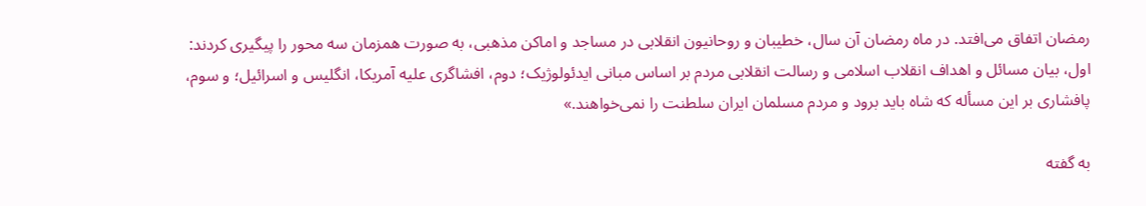رمضان اتفاق می‌افتد. در ماه رمضان آن سال، خطیبان و روحانیون انقلابی در مساجد و اماکن مذهبی، به صورت همزمان سه محور را پیگیری کردند: اول، بیان مسائل و اهداف انقلاب اسلامی و رسالت انقلابی مردم بر اساس مبانی ایدئولوژیک؛ دوم، افشاگری علیه آمریکا، انگلیس و اسرائیل؛ و سوم، پافشاری بر این مسأله که شاه باید برود و مردم مسلمان ایران سلطنت را نمی‌خواهند.»

به گفته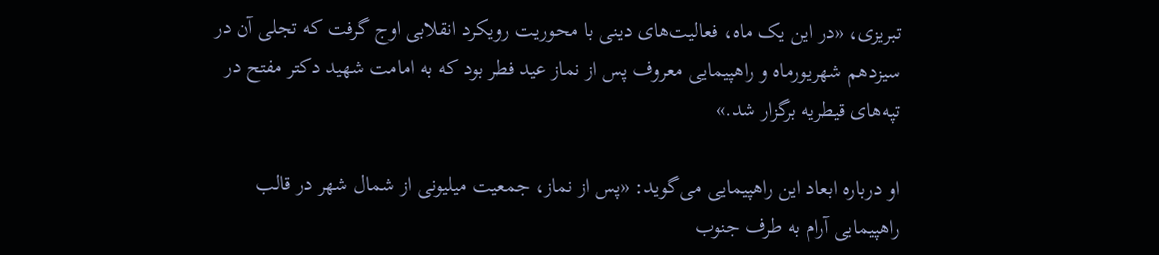تبریزی، «در این یک ماه، فعالیت‌های دینی با محوریت رویکرد انقلابی اوج گرفت که تجلی آن در سیزدهم شهریورماه و راهپیمایی معروف پس از نماز عید فطر بود که به امامت شهید دکتر مفتح در تپه‌های قیطریه برگزار شد.»

او درباره ابعاد این راهپیمایی می‌گوید: «پس از نماز، جمعیت میلیونی از شمال شهر در قالب راهپیمایی آرام به طرف جنوب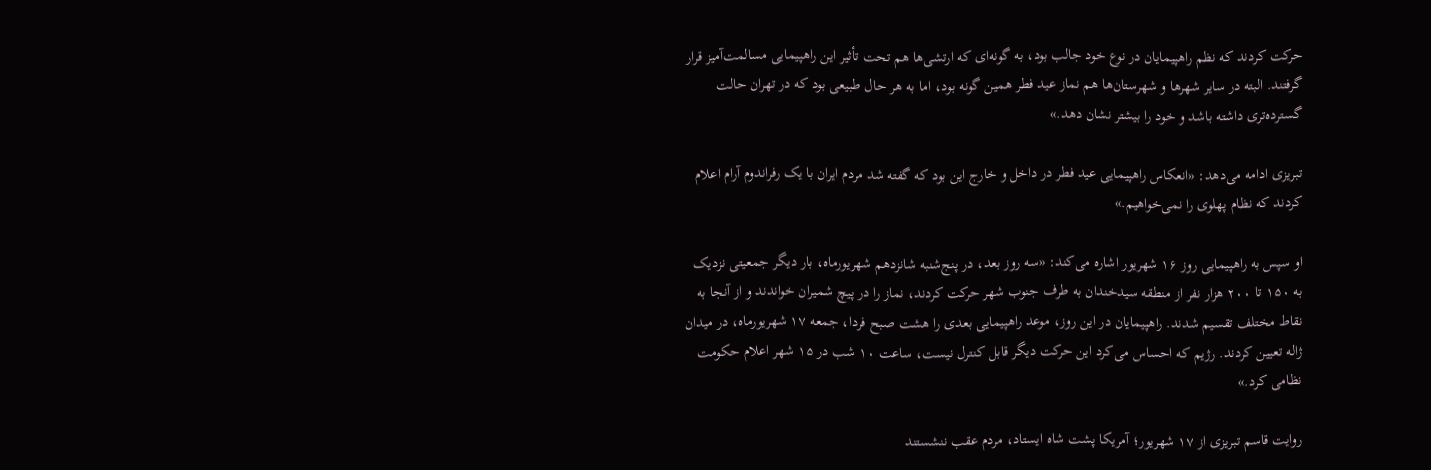حرکت کردند که نظم راهپیمایان در نوع خود جالب بود، به گونه‌ای که ارتشی‌ها هم تحت تأثیر این راهپیمایی مسالمت‌آمیز قرار گرفتند. البته در سایر شهر‌ها و شهرستان‌ها هم نماز عید فطر همین گونه بود، اما به هر حال طبیعی بود که در تهران حالت گسترده‌تری داشته باشد و خود را بیشتر نشان دهد.»

تبریزی ادامه می‌دهد: «انعکاس راهپیمایی عید فطر در داخل و خارج این بود که گفته شد مردم ایران با یک رفراندوم آرام اعلام کردند که نظام پهلوی را نمی‌خواهیم.»

او سپس به راهپیمایی روز ۱۶ شهریور اشاره می‌کند: «سه روز بعد، در پنج‌شنبه شانزدهم شهریورماه، بار دیگر جمعیتی نزدیک به ۱۵۰ تا ۲۰۰ هزار نفر از منطقه سیدخندان به طرف جنوب شهر حرکت کردند، نماز را در پیچ شمیران خواندند و از آنجا به نقاط مختلف تقسیم شدند. راهپیمایان در این روز، موعد راهپیمایی بعدی را هشت صبح فردا، جمعه ۱۷ شهریورماه، در میدان ژاله تعیین کردند. رژیم که احساس می‌کرد این حرکت دیگر قابل کنترل نیست، ساعت ۱۰ شب در ۱۵ شهر اعلام حکومت نظامی کرد.»

روایت قاسم تبریزی از ۱۷ شهریور؛ آمریکا پشت شاه ایستاد، مردم عقب ننشستند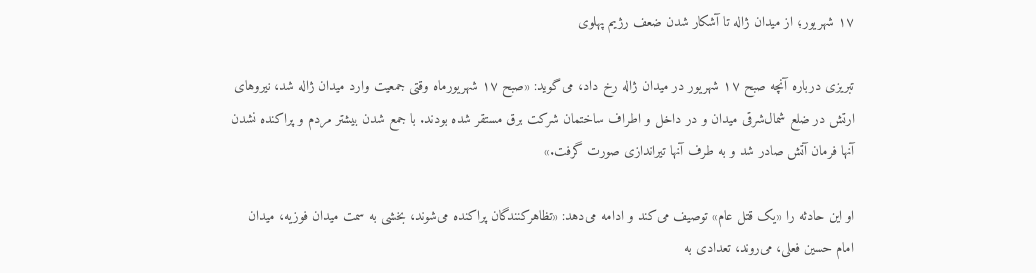۱۷ شهریور؛ از میدان ژاله تا آشکار شدن ضعف رژیم پهلوی

تبریزی درباره آنچه صبح ۱۷ شهریور در میدان ژاله رخ داد، می‌گوید: «صبح ۱۷ شهریورماه وقتی جمعیت وارد میدان ژاله شد، نیرو‌های ارتش در ضلع شمال‌شرقی میدان و در داخل و اطراف ساختمان شرکت برق مستقر شده بودند. با جمع شدن بیشتر مردم و پراکنده نشدن آنها فرمان آتش صادر شد و به طرف آنها تیراندازی صورت گرفت.»

او این حادثه را «یک قتل عام» توصیف می‌کند و ادامه می‌دهد: «تظاهرکنندگان پراکنده می‌شوند، بخشی به سمت میدان فوزیه، میدان امام حسین فعلی، می‌روند، تعدادی به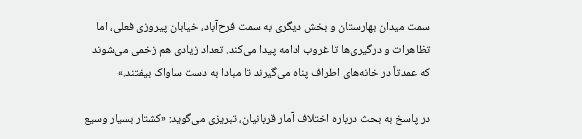سمت میدان بهارستان و بخش دیگری به سمت فرح‌آباد، خیابان پیروزی فعلی، اما تظاهرات و درگیری‌ها تا غروب ادامه پیدا می‌کند. تعداد زیادی هم زخمی می‌شوند که عمدتاً در خانه‌های اطراف پناه می‌گیرند تا مبادا به دست ساواک بیفتند.»

در پاسخ به بحث درباره اختلاف آمار قربانیان، تبریزی می‌گوید: «کشتار بسیار وسیع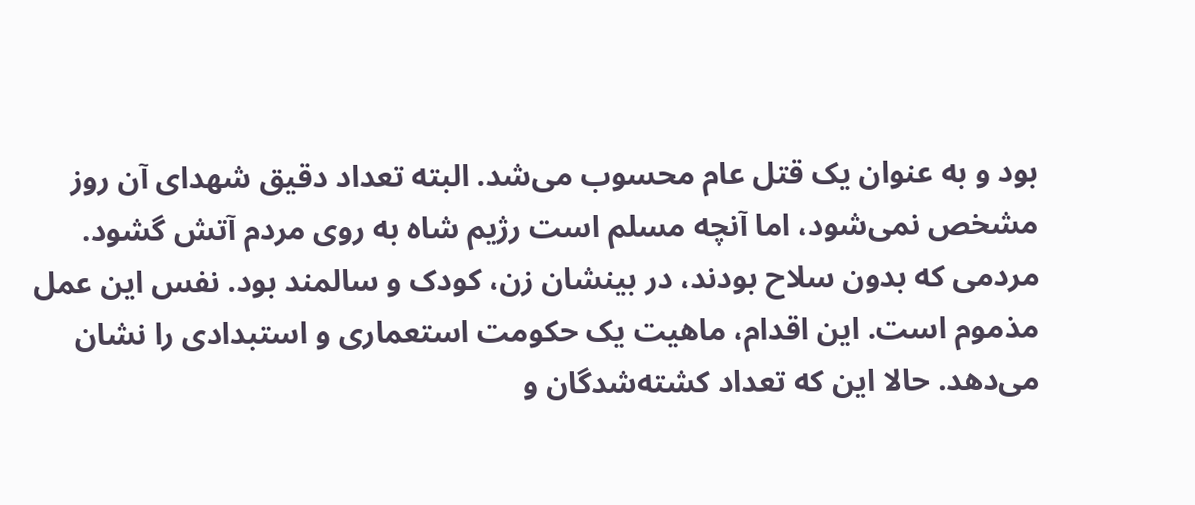بود و به عنوان یک قتل عام محسوب می‌شد. البته تعداد دقیق شهدای آن روز مشخص نمی‌شود، اما آنچه مسلم است رژیم شاه به روی مردم آتش گشود. مردمی که بدون سلاح بودند، در بینشان زن، کودک و سالمند بود. نفس این عمل مذموم است. این اقدام، ماهیت یک حکومت استعماری و استبدادی را نشان می‌دهد. حالا این که تعداد کشته‌شدگان و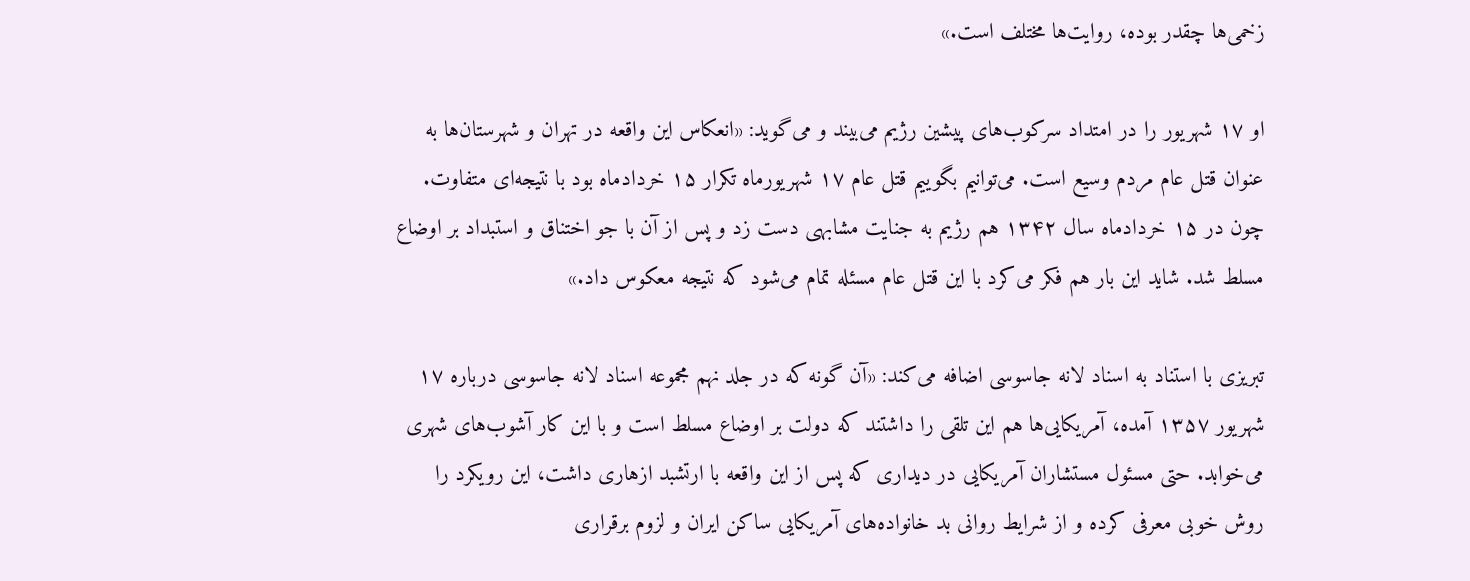زخمی‌ها چقدر بوده، روایت‌ها مختلف است.»

او ۱۷ شهریور را در امتداد سرکوب‌های پیشین رژیم می‌بیند و می‌گوید: «انعکاس این واقعه در تهران و شهرستان‌ها به عنوان قتل عام مردم وسیع است. می‌توانیم بگوییم قتل عام ۱۷ شهریورماه تکرار ۱۵ خردادماه بود با نتیجه‌ای متفاوت. چون در ۱۵ خردادماه سال ۱۳۴۲ هم رژیم به جنایت مشابهی دست زد و پس از آن با جو اختناق و استبداد بر اوضاع مسلط شد. شاید این بار هم فکر می‌کرد با این قتل عام مسئله تمام می‌شود که نتیجه معکوس داد.»

تبریزی با استناد به اسناد لانه جاسوسی اضافه می‌کند: «آن گونه که در جلد نهم مجموعه اسناد لانه جاسوسی درباره ۱۷ شهریور ۱۳۵۷ آمده، آمریکایی‌ها هم این تلقی را داشتند که دولت بر اوضاع مسلط است و با این کار آشوب‌های شهری می‌خوابد. حتی مسئول مستشاران آمریکایی در دیداری که پس از این واقعه با ارتشبد ازهاری داشت، این رویکرد را روش خوبی معرفی کرده و از شرایط روانی بد خانواده‌های آمریکایی ساکن ایران و لزوم برقراری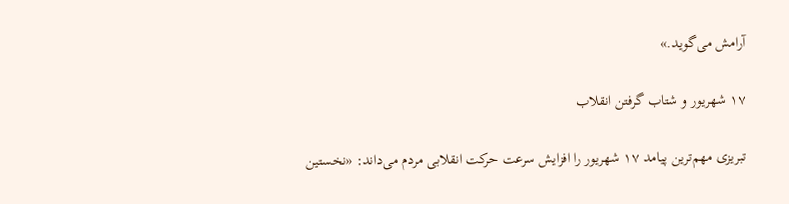آرامش می‌گوید.»

۱۷ شهریور و شتاب گرفتن انقلاب

تبریزی مهم‌ترین پیامد ۱۷ شهریور را افزایش سرعت حرکت انقلابی مردم می‌داند: «نخستین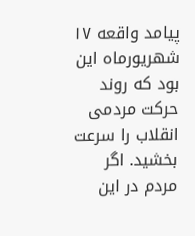پیامد واقعه ۱۷ شهریورماه این بود که روند حرکت مردمی انقلاب را سرعت بخشید. اگر مردم در این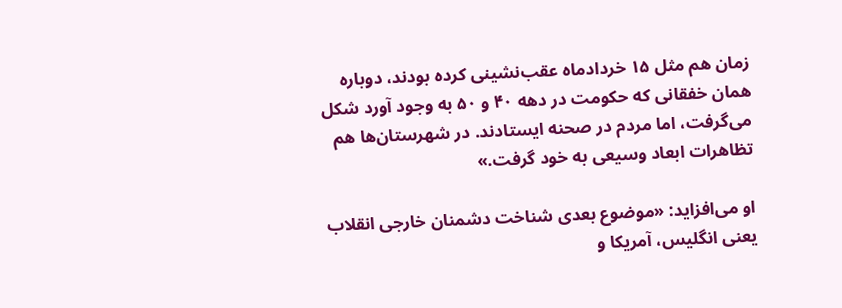زمان هم مثل ۱۵ خردادماه عقب‌نشینی کرده بودند، دوباره همان خفقانی که حکومت در دهه ۴۰ و ۵۰ به وجود آورد شکل می‌گرفت، اما مردم در صحنه ایستادند. در شهرستان‌ها هم تظاهرات ابعاد وسیعی به خود گرفت.»

او می‌افزاید: «موضوع بعدی شناخت دشمنان خارجی انقلاب یعنی انگلیس، آمریکا و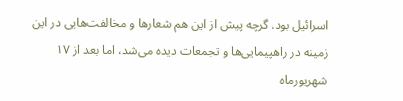اسرائیل بود. گرچه پیش از این هم شعار‌ها و مخالفت‌هایی در این زمینه در راهپیمایی‌ها و تجمعات دیده می‌شد، اما بعد از ۱۷ شهریورماه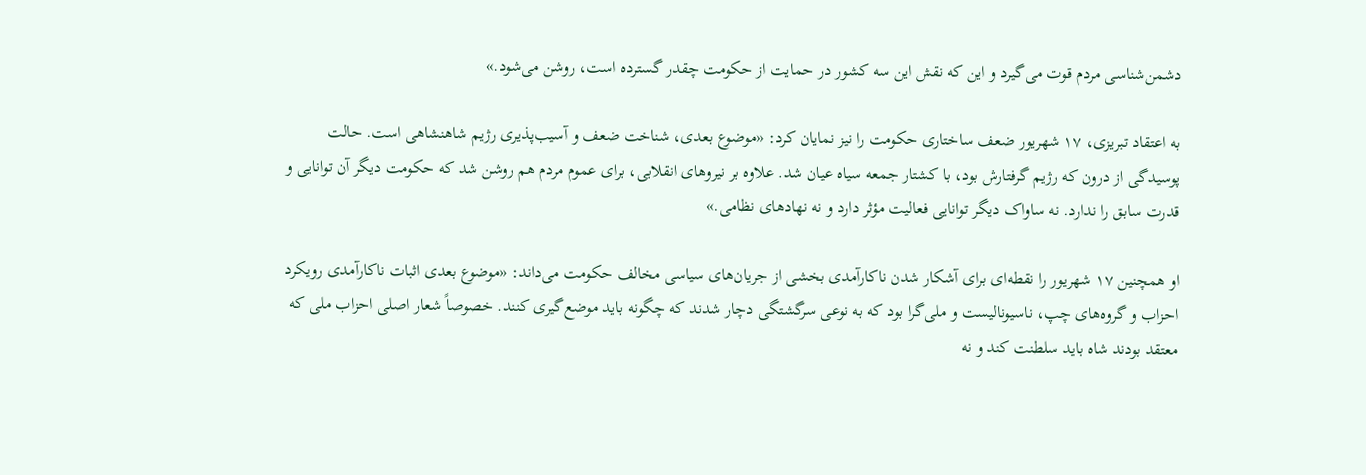دشمن‌شناسی مردم قوت می‌گیرد و این که نقش این سه کشور در حمایت از حکومت چقدر گسترده است، روشن می‌شود.»

به اعتقاد تبریزی، ۱۷ شهریور ضعف ساختاری حکومت را نیز نمایان کرد: «موضوع بعدی، شناخت ضعف و آسیب‌پذیری رژیم شاهنشاهی است. حالت پوسیدگی از درون که رژیم گرفتارش بود، با کشتار جمعه سیاه عیان شد. علاوه بر نیرو‌های انقلابی، برای عموم مردم هم روشن شد که حکومت دیگر آن توانایی و قدرت سابق را ندارد. نه ساواک دیگر توانایی فعالیت مؤثر دارد و نه نهاد‌های نظامی.»

او همچنین ۱۷ شهریور را نقطه‌ای برای آشکار شدن ناکارآمدی بخشی از جریان‌های سیاسی مخالف حکومت می‌داند: «موضوع بعدی اثبات ناکارآمدی رویکرد احزاب و گروه‌های چپ، ناسیونالیست و ملی‌گرا بود که به نوعی سرگشتگی دچار شدند که چگونه باید موضع‌گیری کنند. خصوصاً شعار اصلی احزاب ملی که معتقد بودند شاه باید سلطنت کند و نه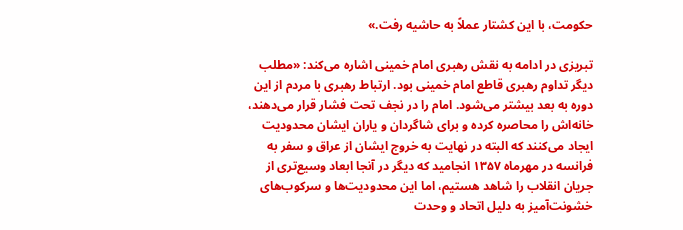حکومت، با این کشتار عملاً به حاشیه رفت.»

تبریزی در ادامه به نقش رهبری امام خمینی اشاره می‌کند: «مطلب دیگر تداوم رهبری قاطع امام خمینی بود. ارتباط رهبری با مردم از این دوره به بعد بیشتر می‌شود. امام را در نجف تحت فشار قرار می‌دهند، خانه‌اش را محاصره کرده و برای شاگردان و یاران ایشان محدودیت ایجاد می‌کنند که البته در نهایت به خروج ایشان از عراق و سفر به فرانسه در مهرماه ۱۳۵۷ انجامید که دیگر در آنجا ابعاد وسیع‌تری از جریان انقلاب را شاهد هستیم، اما این محدودیت‌ها و سرکوب‌های خشونت‌آمیز به دلیل اتحاد و وحدت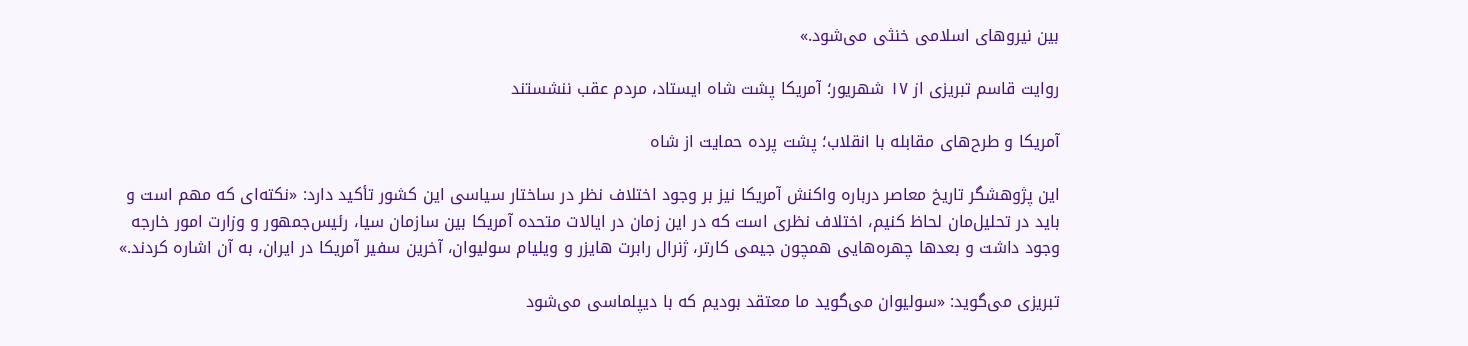بین نیرو‌های اسلامی خنثی می‌شود.»

روایت قاسم تبریزی از ۱۷ شهریور؛ آمریکا پشت شاه ایستاد، مردم عقب ننشستند

آمریکا و طرح‌های مقابله با انقلاب؛ پشت پرده حمایت از شاه

این پژوهشگر تاریخ معاصر درباره واکنش آمریکا نیز بر وجود اختلاف نظر در ساختار سیاسی این کشور تأکید دارد: «نکته‌ای که مهم است و باید در تحلیل‌مان لحاظ کنیم، اختلاف نظری است که در این زمان در ایالات متحده آمریکا بین سازمان سیا، رئیس‌جمهور و وزارت امور خارجه وجود داشت و بعد‌ها چهره‌هایی همچون جیمی کارتر، ژنرال رابرت هایزر و ویلیام سولیوان، آخرین سفیر آمریکا در ایران، به آن اشاره کردند.»

تبریزی می‌گوید: «سولیوان می‌گوید ما معتقد بودیم که با دیپلماسی می‌شود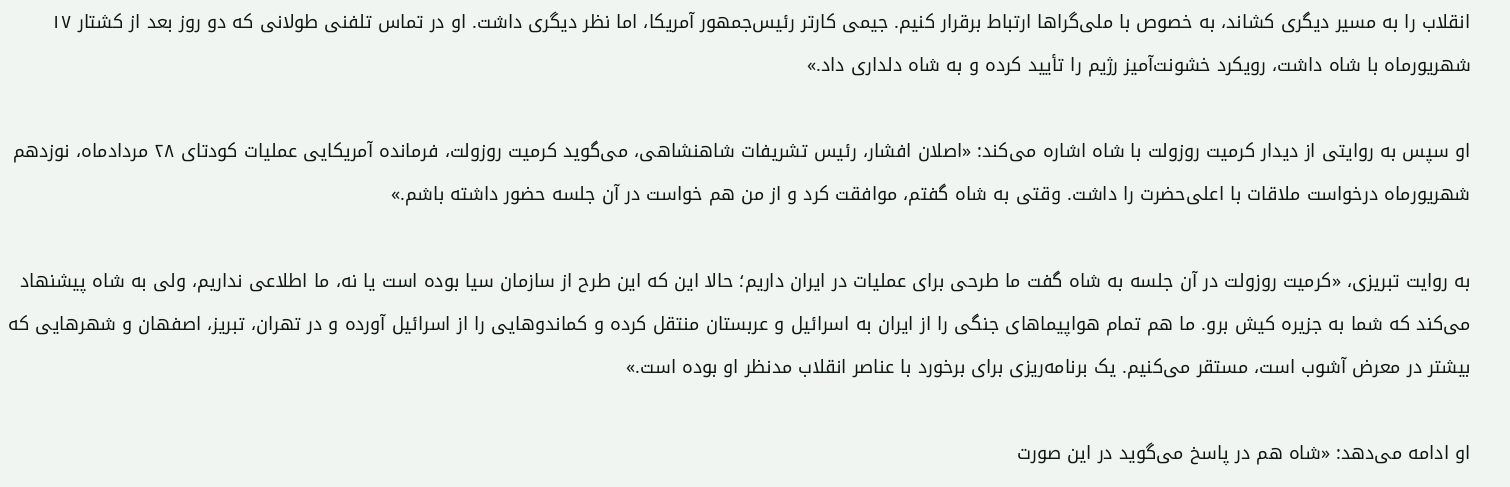انقلاب را به مسیر دیگری کشاند، به خصوص با ملی‌گرا‌ها ارتباط برقرار کنیم. جیمی کارتر رئیس‌جمهور آمریکا، اما نظر دیگری داشت. او در تماس تلفنی طولانی که دو روز بعد از کشتار ۱۷ شهریورماه با شاه داشت، رویکرد خشونت‌آمیز رژیم را تأیید کرده و به شاه دلداری داد.»

او سپس به روایتی از دیدار کرمیت روزولت با شاه اشاره می‌کند: «اصلان افشار، رئیس تشریفات شاهنشاهی، می‌گوید کرمیت روزولت، فرمانده آمریکایی عملیات کودتای ۲۸ مردادماه، نوزدهم شهریورماه درخواست ملاقات با اعلی‌حضرت را داشت. وقتی به شاه گفتم، موافقت کرد و از من هم خواست در آن جلسه حضور داشته باشم.»

به روایت تبریزی، «کرمیت روزولت در آن جلسه به شاه گفت ما طرحی برای عملیات در ایران داریم؛ حالا این که این طرح از سازمان سیا بوده است یا نه، ما اطلاعی نداریم، ولی به شاه پیشنهاد می‌کند که شما به جزیره کیش برو. ما هم تمام هواپیما‌های جنگی را از ایران به اسرائیل و عربستان منتقل کرده و کماندو‌هایی را از اسرائیل آورده و در تهران، تبریز، اصفهان و شهر‌هایی که بیشتر در معرض آشوب است، مستقر می‌کنیم. یک برنامه‌ریزی برای برخورد با عناصر انقلاب مدنظر او بوده است.»

او ادامه می‌دهد: «شاه هم در پاسخ می‌گوید در این صورت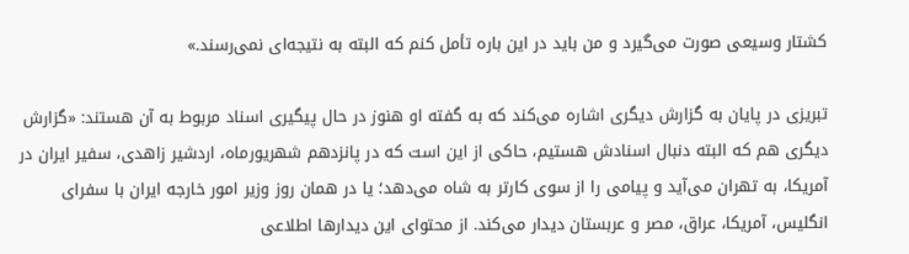کشتار وسیعی صورت می‌گیرد و من باید در این باره تأمل کنم که البته به نتیجه‌ای نمی‌رسند.»

تبریزی در پایان به گزارش دیگری اشاره می‌کند که به گفته او هنوز در حال پیگیری اسناد مربوط به آن هستند: «گزارش دیگری هم که البته دنبال اسنادش هستیم، حاکی از این است که در پانزدهم شهریورماه، اردشیر زاهدی، سفیر ایران در آمریکا، به تهران می‌آید و پیامی را از سوی کارتر به شاه می‌دهد؛ یا در همان روز وزیر امور خارجه ایران با سفرای انگلیس، آمریکا، عراق، مصر و عربستان دیدار می‌کند. از محتوای این دیدار‌ها اطلاعی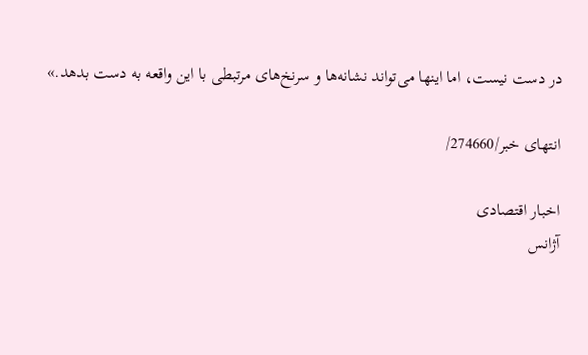در دست نیست، اما اینها می‌تواند نشانه‌ها و سرنخ‌های مرتبطی با این واقعه به دست بدهد.»

انتهای خبر/274660/

اخبار اقتصادی
آژانس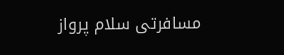مسافرتی سلام پرواز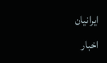ایرانیان
اخبار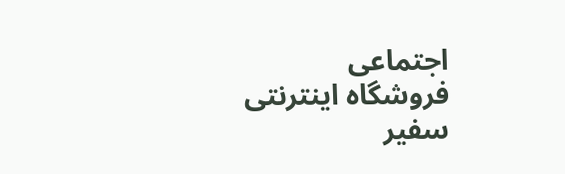اجتماعی
فروشگاه اینترنتی سفیر